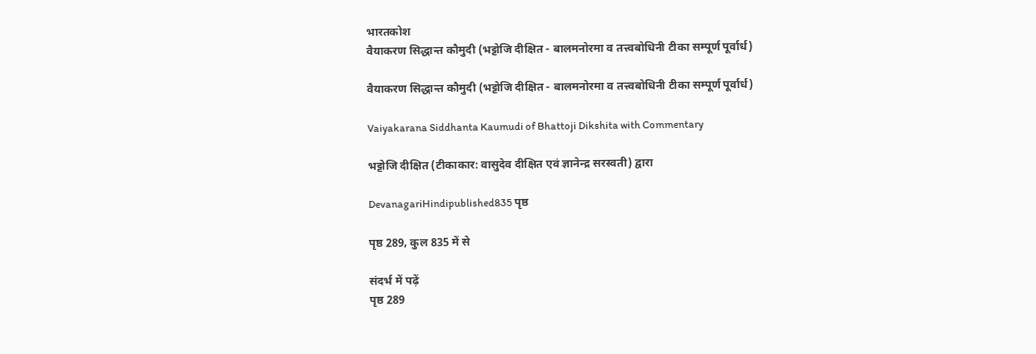भारतकोश
वैयाकरण सिद्धान्त कौमुदी (भट्टोजि दीक्षित - बालमनोरमा व तत्त्वबोधिनी टीका सम्पूर्ण पूर्वार्ध)

वैयाकरण सिद्धान्त कौमुदी (भट्टोजि दीक्षित - बालमनोरमा व तत्त्वबोधिनी टीका सम्पूर्ण पूर्वार्ध)

Vaiyakarana Siddhanta Kaumudi of Bhattoji Dikshita with Commentary

भट्टोजि दीक्षित (टीकाकार: वासुदेव दीक्षित एवं ज्ञानेन्द्र सरस्वती) द्वारा

DevanagariHindipublished835 पृष्ठ

पृष्ठ 289, कुल 835 में से

संदर्भ में पढ़ें
पृष्ठ 289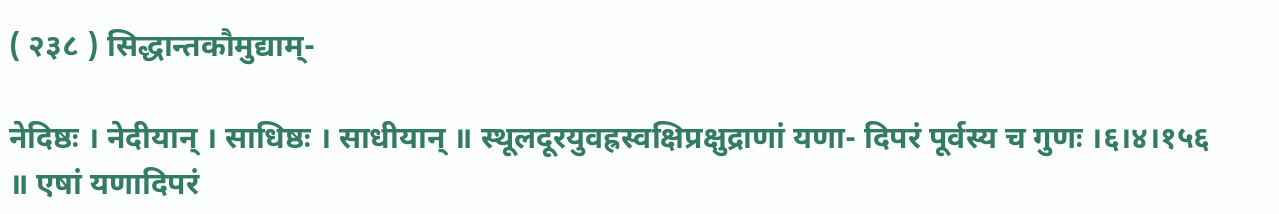( २३८ ) सिद्धान्तकौमुद्याम्-

नेदिष्ठः । नेदीयान् । साधिष्ठः । साधीयान् ॥ स्थूलदूरयुवह्रस्वक्षिप्रक्षुद्राणां यणा- दिपरं पूर्वस्य च गुणः ।६।४।१५६ ॥ एषां यणादिपरं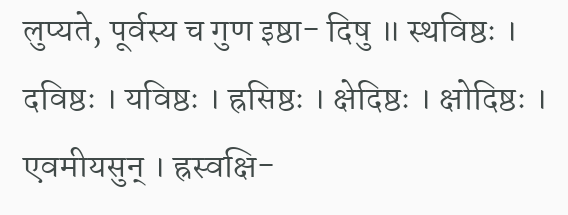लुप्यते, पूर्वस्य च गुण इष्ठा- दिषु ॥ स्थविष्ठः । दविष्ठः । यविष्ठः । ह्रसिष्ठः । क्षेदिष्ठः । क्षोदिष्ठः । एवमीयसुन् । ह्रस्वक्षि-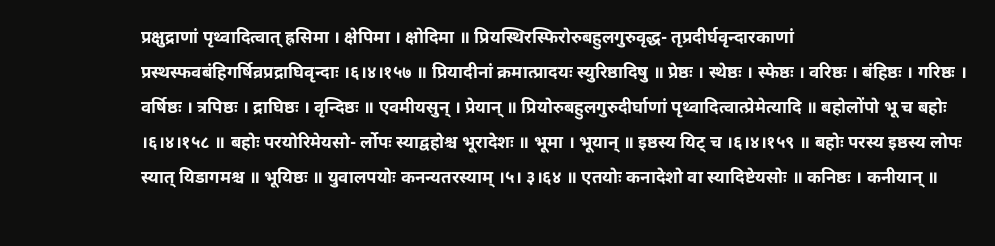प्रक्षुद्राणां पृथ्वादित्वात् ह्रसिमा । क्षेपिमा । क्षोदिमा ॥ प्रियस्थिरस्फिरोरुबहुलगुरुवृद्ध- तृप्रदीर्घवृन्दारकाणां प्रस्थस्फवबंहिगर्षिव्रप्रद्राघिवृन्दाः ।६।४।१५७ ॥ प्रियादीनां क्रमात्प्रादयः स्युरिष्ठादिषु ॥ प्रेष्ठः । स्थेष्ठः । स्फेष्ठः । वरिष्ठः । बंहिष्ठः । गरिष्ठः । वर्षिष्ठः । त्रपिष्ठः । द्राघिष्ठः । वृन्दिष्ठः ॥ एवमीयसुन् । प्रेयान् ॥ प्रियोरुबहुलगुरुदीर्घाणां पृथ्वादित्वात्प्रेमेत्यादि ॥ बहोलोंपो भू च बहोः ।६।४।१५८ ॥ बहोः परयोरिमेयसो- र्लोपः स्याद्वहोश्च भूरादेशः ॥ भूमा । भूयान् ॥ इष्ठस्य यिट् च ।६।४।१५९ ॥ बहोः परस्य इष्ठस्य लोपः स्यात् यिडागमश्च ॥ भूयिष्ठः ॥ युवालपयोः कनन्यतरस्याम् ।५। ३।६४ ॥ एतयोः कनादेशो वा स्यादिष्टेयसोः ॥ कनिष्ठः । कनीयान् ॥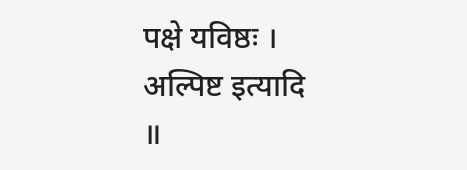पक्षे यविष्ठः । अल्पिष्ट इत्यादि ॥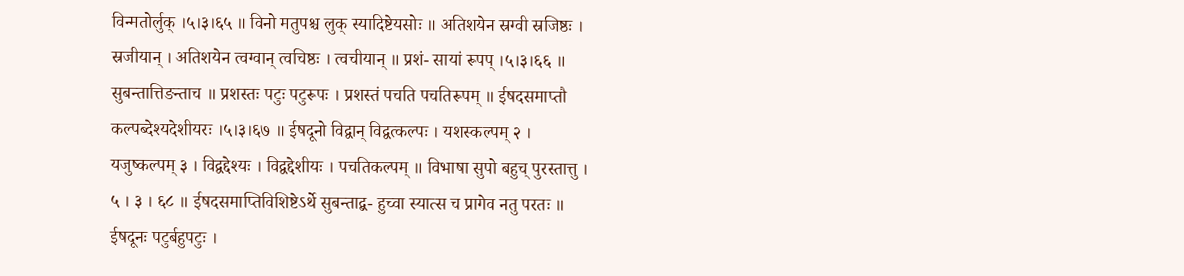विन्मतोर्लुक् ।५।३।६५ ॥ विनो मतुपश्च लुक् स्यादिष्टेयसोः ॥ अतिशयेन स्रग्वी स्रजिष्ठः । स्रजीयान् । अतिशयेन त्वग्वान् त्वचिष्ठः । त्वचीयान् ॥ प्रशं- सायां रूपप् ।५।३।६६ ॥ सुबन्तात्तिङन्ताच ॥ प्रशस्तः पटुः पटुरूपः । प्रशस्तं पचति पचतिरूपम् ॥ ईषदसमाप्तौ कल्पब्देश्यदेशीयरः ।५।३।६७ ॥ ईषदूनो विद्वान् विद्वत्कल्पः । यशस्कल्पम् २ । यजुष्कल्पम् ३ । विद्वद्देश्यः । विद्वद्देशीयः । पचतिकल्पम् ॥ विभाषा सुपो बहुच् पुरस्तात्तु । ५ । ३ । ६८ ॥ ईषदसमाप्तिविशिष्टेऽर्थे सुबन्ताद्ब- हुच्वा स्यात्स च प्रागेव नतु परतः ॥ ईषदूनः पटुर्बहुपटुः ।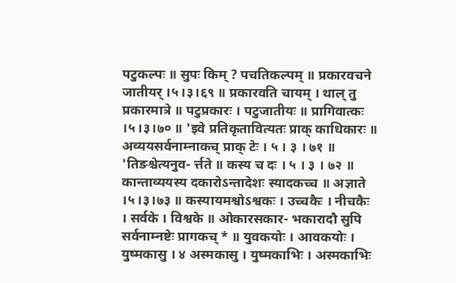पटुकल्पः ॥ सुपः किम् ? पचतिकल्पम् ॥ प्रकारवचने जातीयर् ।५।३।६९ ॥ प्रकारवति चायम् । थाल् तु प्रकारमात्रे ॥ पटुप्रकारः । पटुजातीयः ॥ प्रागिवात्कः ।५।३।७० ॥ 'इवे प्रतिकृतावित्यतः प्राक् काधिकारः ॥ अव्ययसर्वनाम्नाकच् प्राक् टेः । ५ । ३ । ७१ ॥ 'तिङश्चेत्यनुव- र्त्तते ॥ कस्य च दः । ५ । ३ । ७२ ॥ कान्ताव्ययस्य दकारोऽन्तादेशः स्यादकच्च ॥ अज्ञाते ।५।३।७३ ॥ कस्यायमश्वोऽश्वकः । उच्चकैः । नीचकैः । सर्वके । विश्वके ॥ ओकारसकार- भकारादौ सुपि सर्वनाम्नष्टेः प्रागकच् * ॥ युवकयोः । आवकयोः । युष्मकासु । ४ अस्मकासु । युष्मकाभिः । अस्मकाभिः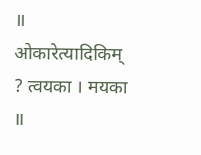॥ ओकारेत्यादिकिम् ? त्वयका । मयका ॥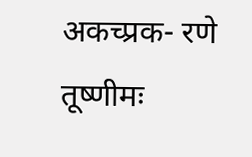अकच्प्रक- रणे तूष्णीमः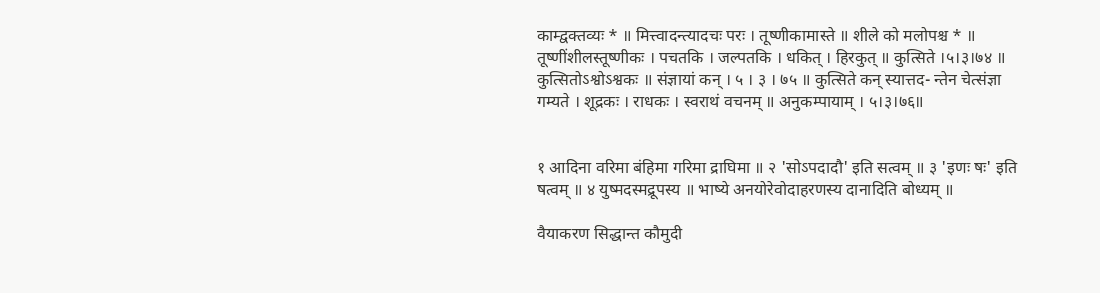काम्द्वक्तव्यः * ॥ मित्त्वादन्त्यादचः परः । तूष्णीकामास्ते ॥ शीले को मलोपश्च * ॥ तूष्णींशीलस्तूष्णीकः । पचतकि । जल्पतकि । धकित् । हिरकुत् ॥ कुत्सिते ।५।३।७४ ॥ कुत्सितोऽश्वोऽश्वकः ॥ संज्ञायां कन् । ५ । ३ । ७५ ॥ कुत्सिते कन् स्यात्तद- न्तेन चेत्संज्ञा गम्यते । शूद्रकः । राधकः । स्वराथं वचनम् ॥ अनुकम्पायाम् । ५।३।७६॥


१ आदिना वरिमा बंहिमा गरिमा द्राघिमा ॥ २ 'सोऽपदादौ' इति सत्वम् ॥ ३ 'इणः षः' इति षत्वम् ॥ ४ युष्मदस्मद्रूपस्य ॥ भाष्ये अनयोरेवोदाहरणस्य दानादिति बोध्यम् ॥

वैयाकरण सिद्धान्त कौमुदी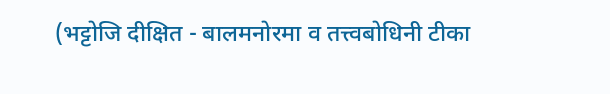(भट्टोजि दीक्षित - बालमनोरमा व तत्त्वबोधिनी टीका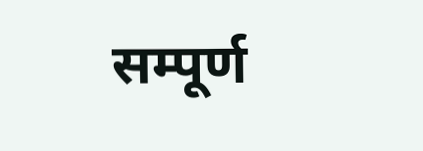सम्पूर्ण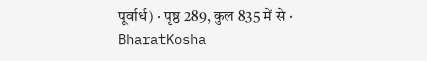पूर्वार्ध) · पृष्ठ 289, कुल 835 में से · BharatKosha